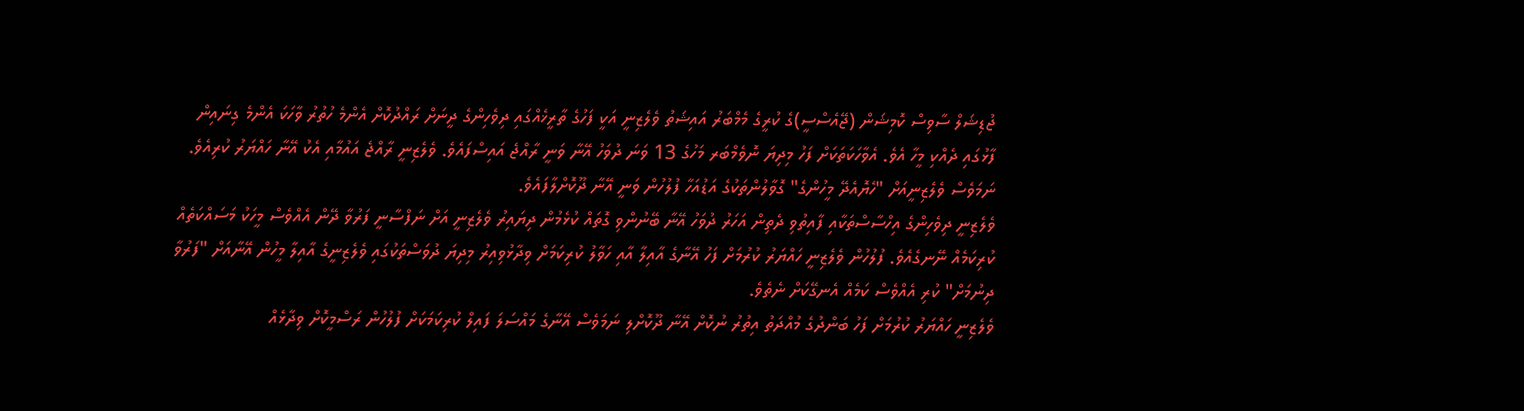ޖުޑިޝަލް ސާވިސް ކޮމިޝަން (ޖޭއެސްސީ)ގެ ކުރީގެ މެމްބަރު އައިޝަތު ވެލެޒިނީ އަކީ ފަހުގެ ތާރީޚެއްގައި ދިވެހިންގެ ދީނަށް ރައްދުކޮށް އެންމެ ހުތުރު ވާހަކަ އެންމެ ގިނައިން ފާޅުގައި ދެއްކި މީހާ އެވެ. އެވާހަކަތަކަށް ފަހު މިދިޔަ ނޮވެމްބަރ މަހުގެ 13 ވަނަ ދުވަހު އޭނާ ވަނީ ރާއްޖެ އައިސްފައެވެ. ވެލެޒިނީ ރާއްޖެ އައުމާއި އެކު އޭނާ ހައްޔަރު ކުރިއެވެ. ނަމަވެސް ވެލެޒިނީއަށް "ހެޔޮއެދޭ މީހުންގެ" ގޮވާލުންތަކުގެ އަޑުއަހާ ފުލުހުން ވަނީ އޭނާ ދޫކޮށްލާފައެވެ.
ވެލެޒިނީ ދިވެހިންގެ އިހްސާސްތަކާއި ފާއިތުވި ދެތިން އަހަރު ދުވަހު އޭނާ ބޭނުންވި ގޮތައް ކުޅެމުން ދިޔައިރު ވެލެޒިނީ އަށް ނަފްސާނީ ފަރުވާ ދޭން އެއްވެސް މީހަކު މަސައްކަތެއް ކުރިކަމެއް ނޭނގެއެވެ. ފުލުހުން ވެލެޒިނީ ހައްޔަރު ކުރުމަށް ފަހު އޭނާގެ އާއިލާ އާއި ހަވާލު ކުރިކަމަށް ވިދާޅުވިއިރު މިދިޔަ ދުވަސްތަކުގައި ވެލެޒިނީގެ އާއިލާ މީހުން އޭނާއަށް "ފަރުވާ ދިނުމަށް" ކުރި އެއްވެސް ކަމެއް އެނގޭކަށް ނެތެވެ.
ވެލެޒިނީ ހައްޔަރު ކުރުމަށް ފަހު ބަންދުގެ މުއްދަތު އިތުރު ނުކޮށް އޭނާ ދޫކޮށްލި ނަމަވެސް އޭނާގެ މައްސަލަ ފައިލް ކުރިކަމަކަށް ފުލުހުން ރަސްމީކޮށް ވިދާޅެއް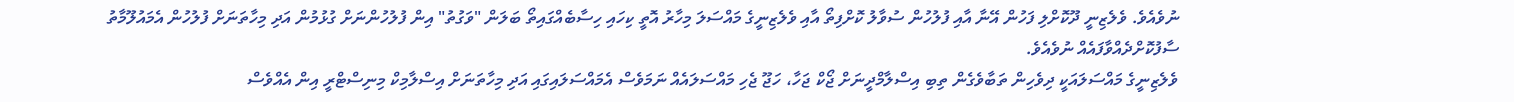ނުވެއެވެ. ވެލެޒިނީ ދޫކޮށްލި ފަހުން އޭނާ އާއި ފުލުހުން ސުވާލު ކޮށްފިތޯ އާއި ވެލެޒިނީގެ މައްސަލަ މިހާރު އޮތީ ކިހައި ހިސާބެއްގައިތޯ ބަލަން "ވަގުތު" އިން ފުލުހުންނަށް ގުޅުމުން އަދި މިހާތަނަށް ފުލުހުން އެމައުލޫމާތު ސާފުކޮށްދެއްވާފައެއް ނުވެއެވެ.
ވެލެޒިނީގެ މައްސަލައަކީ ދިވެހިން ތަބާވެގެން ތިބި އިސްލާމްދީނަށް ޖޯކް ޖަހާ، ހަޖޫ ޖެހި މައްސަލައެއް ނަމަވެސް އެމައްސަލައިގައި އަދި މިހާތަނަށް އިސްލާމިކް މިނިސްޓްރީ އިން އެއްވެސް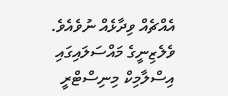އެއްޗެއް ވިދާޅެއް ނުވެއެވެ. ވެލެޒިނީގެ މައްސަލައިގައި އިސްލާމިކް މިނިސްޓްރީ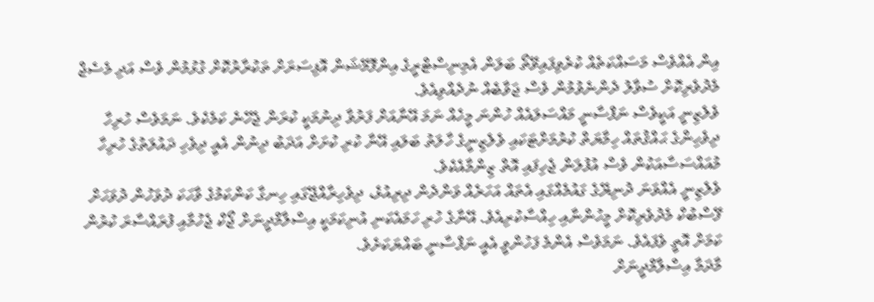އިން އެއްވެސް މަސައްކަތެއް ކުރެވިފައިވޭތޯ ބަލަން އެމިނިސްޓްރީގެ އިންފޮމޭޝަން އޮފިސަރަށް ތަކުރާރުކޮށް ގުޅުމުން ވެސް އަދި މެސެޖް މެދުވެރިކޮށް ސުވާލު ދެންނެވުމުން ވެސް ޖަވާބެއް ނުދެއްވިއެވެ.
ވެލެޒިނީ އަކީވެސް ނަފްސާނީ މައްސަލައެއް ހުންނަ މީހެއް ނަމަ އޭނާއަށް ފަރުވާ ދިނުމަކީ ކުރަން ޖެހޭނެ ކަމެކެވެ. ނަމަވެސް ހުރިހާ ދިވެހިންގެ ޙައްޤުތައް ހިމާޔަތް ކުރުމަށްޓަކައި ވެލެޒިނީގެ ހާލަތު ބަލައި އޭނާ ކުރި ކުށަށް އަދަބު ދިނުން އެއީ ދިވެހި ދައުލަތުގެ ހުރިހާ މުއައްސަސާއަކުން ވެސް އުފުލަން ޖެހިފައި އޮތް ޒިންމާއެކެވެ.
ވެލެޒިނީ އެއްވަނަ ދުނިޔޭގެ ގައުމެއްގައި އެތައް އަހަރެއް ވަންދެން ދިރިއުޅެ، ދިވެހިރާއްޖޭގައި ހިނގާ ކަންކަމުގެ ވާހަކަ ދުވަހުން ދުވަހަށް ފޭސްބުކް މެދުވެރިކޮށް މީހުންނާއި ހިއްސާކުރިއެވެ. އޭނާގެ ހުރި ހަމައެކަނި އުނިކަމަކީ އިސްލާމްދީނަށް ޖޯކް ޖެހުމާއި ފުރައްސާރަ ކުރުން ކަމަށް އޮތީ ވެފައެވެ. ނަމަވެސް އެންމެ ފަހުންވީ އެއީ ނަފްސާނީ ބައްޔަކަށެވެ.
މާދަމާ އިސްލާމްދީނަށް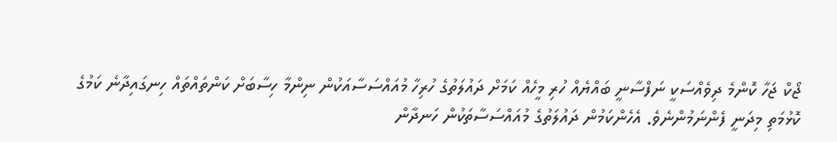ޖޯކް ޖަހާ ކޮންމެ ދިވެއްސަކީ ނަފްސާނީ ބައްޔެއް ހުރި މީހެއް ކަމަށް ދައުލަތުގެ ހުރިހާ މުއައްސަސާއަކުން ނިންމާ ހިސާބަށް ކަންތައްތައް ހިނގައިދާނެ ކަމުގެ ކޮޅުމަތި މިދަނީ ފެންނަމުންނެވެ. އެހެންކަމުން ދައުލަތުގެ މުއައްސަސާތަކުން ހަނދާން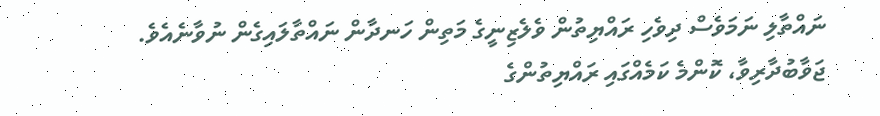ނައްތާލި ނަމަވެސް ދިވެހި ރައްޔިތުން ވެލެޒިނީގެ މަތިން ހަނދާން ނައްތާލައިގެން ނުވާނެއެވެ.
ޖަވާބުދާރިވާ، ކޮންމެ ކަމެއްގައި ރައްޔިތުންގެ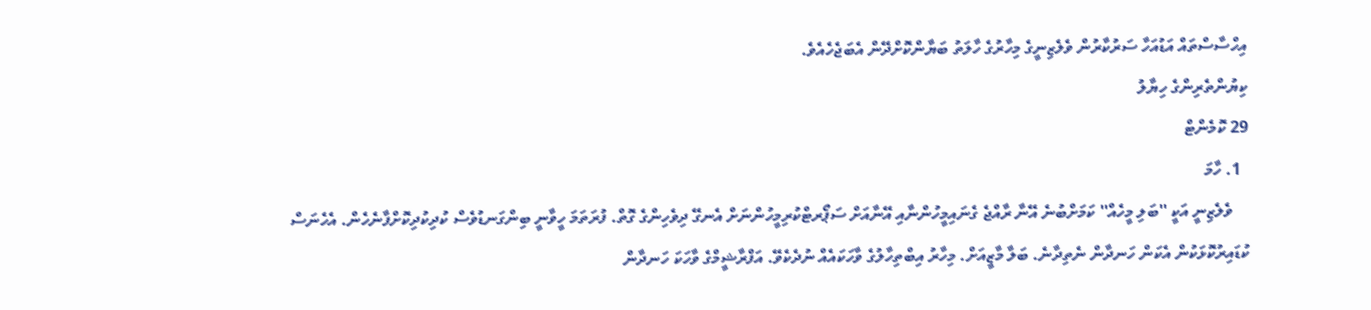އިހްސާސްތައް އަޑުއަހާ ސަރުކާރުން ވެލެޒިނީގެ މިހާރުގެ ހާލަތު ބަޔާންކޮށްދޭން އެބަޖެހެއެވެ.
ކިޔުންތެރިންގެ ހިޔާލު
29 ކޮމެންޓް
  1. ހާމަ
    ވެލެޒިނީ އަކީ ''ބަލި މީހެއް'' ކަމަށްބުނެ އޭނާ ރާއްޖެ ގެނައިމީހުންނާއި އޭނާއަށް ސަޕޯރޓްކުރިމީހުންނަށް އެނގޭ ދިވެހިންގެ ގޮތް. ފުރަތަމަ ހީވާނީ ބިންގަނޑުވެސް ކުދިކުދިކޮށްފާނެހެން. އެހެނަސް ކުޑައިރުކޮޅަކުން އެކަން ހަނދާން ނެތިދާނެ. ބަލާ މާޒީއަށް. މިހާރު އިބްތިހާލުގެ ވާހަކައެއް ނުދެކެވޭ. އަފްރާޝީމްގެ ވާހަކަ ހަނދާން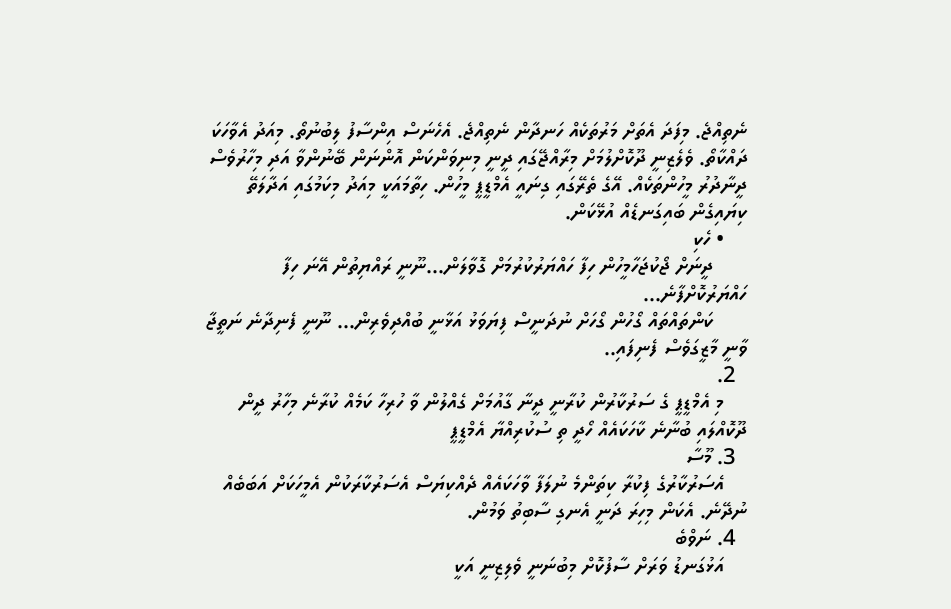ނެތިއްޖެ. މިފަދަ އެތަށް މަރުތަކެއް ހަނދާން ނެތިއްޖެ. އެހެނަސް އިންސާފު ލިބުނުތޯ. މިއަދު އެވާހަކަ ދައްކާތޯ. ވެލެޒިނީ ދޫކޮށްލުމަށް މިރާއްޖޭގައި ދީނީ މިނިވަންކަން އޮންނަން ބޭނުންވާ އަދި މިހާރުވެސް ދީނާދުރު މީހުންތަކެއް. އޭގެ ތެރޭގައި ގިނައީ އެމްޑީޕީ މީހުން. ހިތާމައަކީ މިއަދު މިކަމުގައި އަދާލަތޭ ކިޔައިގެން ބައިގަނޑެއް އުޅޭކަން.
    • ހެކި
      ދީނަށް ޖޯކުޖަހާމީހުން ހިފާ ހައްޔަރުކުރުމަށް ގޮވާލަން...ނޫނީ ރައްޔިތުން އޭނަ ހިފާ ހައްޔަރުކޮށްފާނެ...
      ކަންތައްތައް ގޯހުން ގޯހަށް ނުދަނީސް ފިޔަވަޅު އަޅާނީ ބުއްދިވެރިން... ނޫނީ ފެނިދާނެ ނަތީޖާ ވާނީ މާޒީގަވެސް ފެނިފައި..
  2.
    މި އެމްޑީޕީ ގެ ސަރުކާރުން ކުރާނީ ދީނާ ގާއުމަށް ގެއްލުން ވާ ހުރިހާ ކަމެއް ކުރާނެ މިހާރު ދީން ދޫކޮއްލައި ބުނާނެ ކާހަކައެއް ހޯދީ ތި ސުކުރިއްޔާ އެމްޑީޕީ
  3. މޫސާ
    އެސަރުކާރުގެ ފިކުރާ ކިތަންމެ ނުލަފާ ވާހަކައެއް ދެއްކިޔަސް އެސަރުކާރަކުން އެމީހަކަށް އަބަބެއް ނުދޭނެ. އެކަން މިހިރަ ދަނީ އެނގި ސާބިތު ވަމުން.
  4. ނަވްބެ
    އަޅުގަނޑު ވަރަށް ސާފުކޮށް މިބުނަނީ ވެލިޒިނީ އަކީ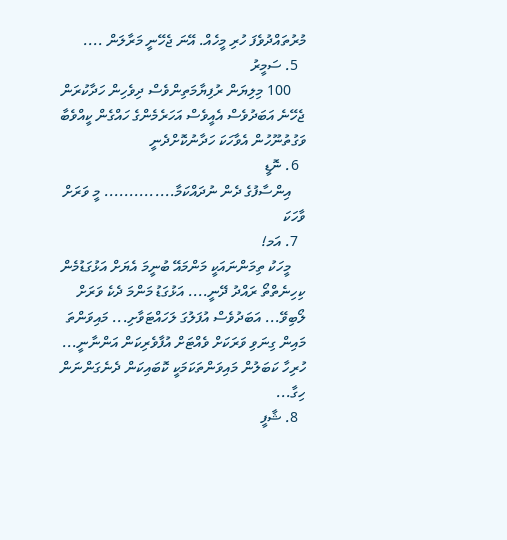މުރުތައްދުވެފަ ހުރި މީހެއް. އޭނަ ޖެހޭނީ މަރާލަން ....
  5. ސަމީރު
    100 މިލިޔަން ރުފިޔާމަތިންވެސް ދިވެހިން ހަދާކުރަން ޖެހޭނެ އަބަދުވެސް އެއީވެސް އަހަރެމެންގެ ހައްގެން ކީއްވެބާ ވަގުތުނޫހުން އެވާހަކަ ހަދާނުކޮށްދެނީ
  6. ނޮޑީ
    އިންސާފުގެ ދެން ނުދައްކަމާ.............. މީ ވަރަށް ވާހަކަ
  7. އަމ!
    މީހަކު ތިމަންނައަކީ މަންމައޭ ބުނީމަ އެޔަށް އަޅުގަޑުމެން ކިހިނެތްތޯ ރައްދު ދޭނީ.... އަޅުގަޑު މަންމަ ދެކެ ވަރަށް ލޯބިވޭ... އަބަދުވެސް އުފަލުގަ ލަހައްޓަވާށި... މައިވަންތަ މައިން ގިނަވި ވަރަކަށް ވެއްޓަށް އުފާވެރިކަން އަންނާނީ... ހުރިހާ ކަބަލުން މައިވަންތަކަމަކީ ކޮބައިކަން ދެނެގަންނަން ހިގާ...
  8. ޝާފީ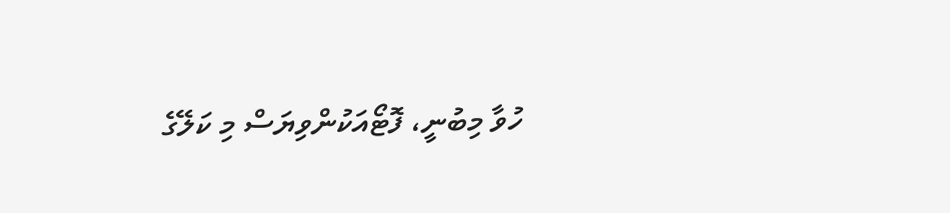ހުވާ މިބުނީ، ފޮޓޯއަކުންވިޔަސް މި ކަލޭގެ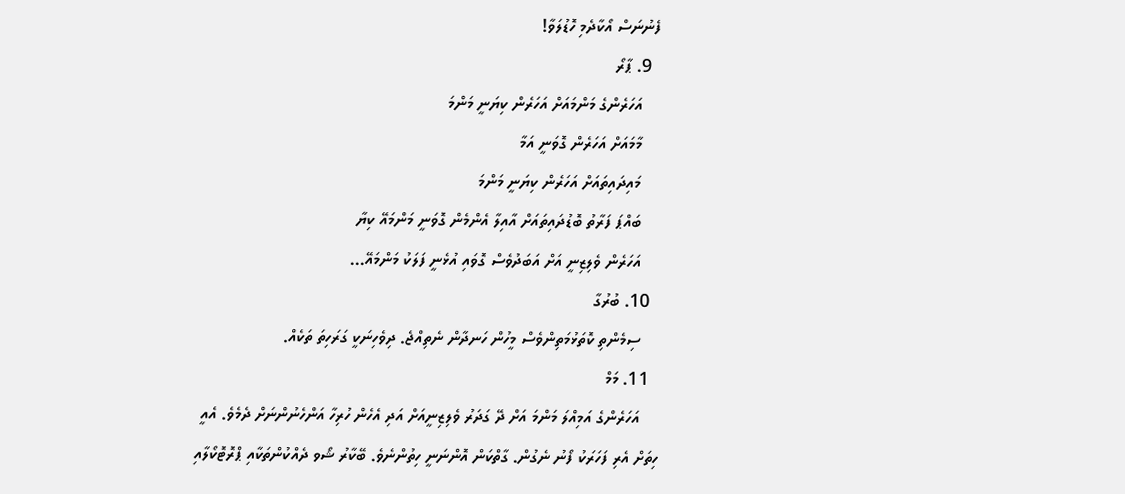ފެނުނަސް އޯކާދެމި ހޮޑުލަވާ!
  9. ޕާރޯ
    އަހަރެންގެ މަންމައަށް އަހަރެން ކިޔަނީ މަންމަ
    މާމައަށް އަހަރެން ގޮވަނީ އަމާ
    މައިދައިތައަށް އަހަރެން ކިޔަނީ މަންމަ
    ބައްޕަ ފަރާތު ބޮޑުދައިތައަށް އާއިލާ އެންމެން ގޮވަނީ މަންމައޭ ކިޔާ
    އަހަރެން ވެލިޒިނީ އަށް އަބަދުވެސް ގޮވައި އުޅެނީ ފަލަކު މަންމައޭ...
  10. ބުރުގާ
    ސިމެންތި ކޮތަޅުމަތިންވެސް މީހުން ހަނދާން ނެތިއްޖެ. ދިވެހިނަކީ ގަރަހިތަ ތަކެއް.
  11. މަމް
    އަހަރެންގެ އަމިއްލަ މަންމަ އަށް ދޭ ގަދަރު ވެލިޒިނީއަށް އަދި އެހެން ހުރިހާ އަންހެނުންނަށް ދެމެވެ. އެއީ ހިތަށް އެރި ފަހަރަކު ފޯނު ނެގުން. ގާތްކަން އޮންނަނީ ހިތުންނެވެ. ބޭކާރު ޝޯވ ދެއްކުންތަކާއި ޕްރޮޓޮކޯލާއި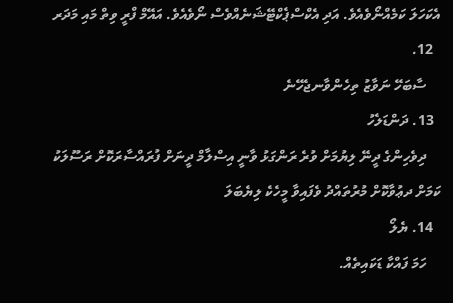އެކަހަލަ ކަމެއްނޯވެއެވެ. އަދި އެކްސްޕެކްޓޭޝަނެއްވެސް ނޯވެއެވެ. އައޭމް ފްރީ ވިތް މައި މަދަރ
  12.
    ސާބަހޭ ނަވާޒު ތިހެންވާނޖެހޭނެ
  13. ދަންޑަލެހު
    ދިވެހިންގެ ދީނޭ ލިޔުމަށް ވުރެ ރަންގަޅު ވާނީ އިސްލާމް ދީނަށް ފުރައްސާރަކޮށް ރަސޫލަކު ކަމަށް ދޢުވާކޮށް މުރުތައްދު ވެފައިވާ މީހެކެ ލިޔެބަލަ
  14. ޔެލޯ
    ހަމަ ފައްކާ ޑަކައިތެއް.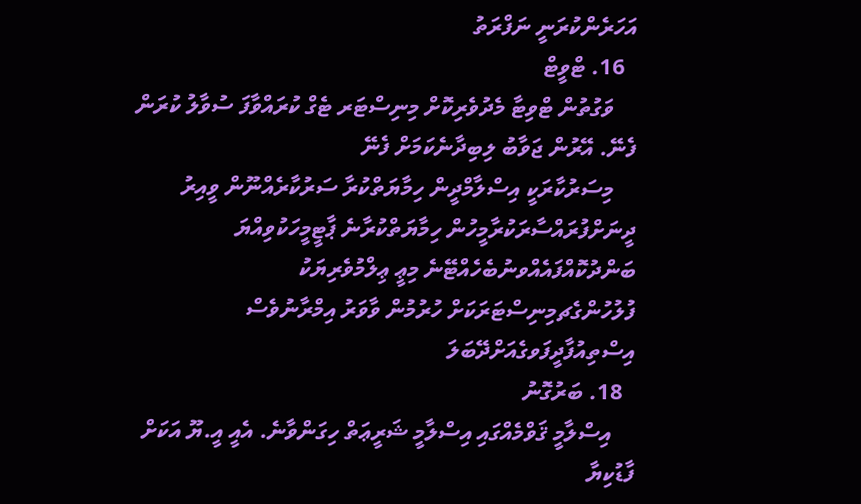އަހަރެންކުރަނީ ނަފްރަތު
  16. ޓްވީޓް
    ވަގުތުން ޓްވިޓާ މެދުވެރިކޮށް މިނިސްޓަރ ޓެގް ކުރައްވާފަ ސުވާލު ކުރަން ފެނޭ. އޭރުން ޖަވާބު ލިބިދާނެކަމަށް ފެނޭ
    މިސަރުކާރަކީ އިސްލާމްދީން ހިމާޔަތްކުރާ ސަރުކާރެއްނޫން ވީއިރު ދީނަށްފުރައްސާރަކުރާމީހުން ހިމާޔަތްކުރާނެ ޕާޓީމީހަކުވިއްޔަ ބަންދުކޮއްފައެއްވނުބެހެއްޓޭނެ މިޢީ ޢިލްމުވެރިޔަކު ފުލުހުންގެޗމިނިސްޓަރަކަށް ހުރުމުން ވާވަރު އިމްރާނުވެސް އިސްތިއުފާދީފަވގެއަށްދޭބަލަ
  18. ބަރުގޮނު
    އިސްލާމީ ޤަވްމެއްގައި އިސްލާމީ ޝަރީޢަތް ހިގަންވާނެ. އެއީ އީ.ޔޫ އަކަށް ފާޑުކިޔާ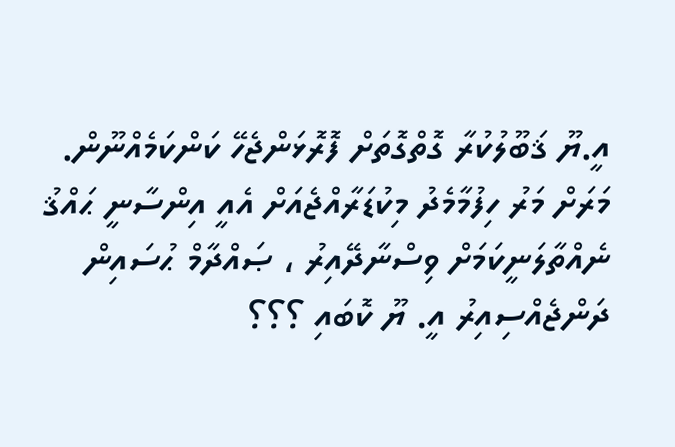އީ.ޔޫ ޤަބޫލުކުރާ ގޮތްގޮތަށް ފޮރޮޅަންޖެހޭ ކަންކަމެއްނޫން. މަރަށް މަރު ހިފުމާމެދު މިކުޑަރާއްޖެއަށް އެއީ އިންސާނީ ޙައްޤު ނެއްތާލަނީކަމަށް ވިސްނާދޭއިރު ، ޞައްދާމް ޙުސައިން ދަންޖެއްސިއިރު އީ. ޔޫ ކޮބައި ؟؟؟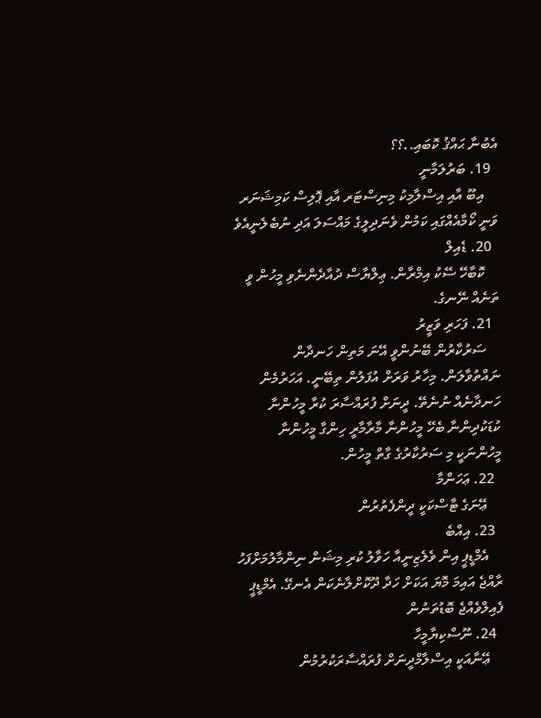އެބުނާ ޙައްޤު ކޮބައި..؟؟
  19. ބަރުލަމާނީ
    އިބޫ އާއި އިސްލާމިކު މިނިސްޓަރ އާއި ޕޮލިސް ކަމިޝަނަރ ވަނީ ކޯމާއެއްގައި ކަމުން ވެނަދިލީގެ މައްސަލަ އަދި ނުބެލެނީއެވެ
  20. ޑެއިލް
    ކޮބާހޭ ސޭކު އިމްރާން. ޢިލްޔާސް ދުއާދެންނެވި މީހުން ވީ ތަނެއް ނޭނގެ.
  21. ފަހަރި ވަޒީރު
    ސަރުކާރުން ބޭނުންވީ އޭނަ މަތިން ހަނދާން ނައްތުވާލަން. މިހާރު ވަރަށް އުފަލުން ތިބޭނީ. އަހަރުމެން ހަނދާނެއް ނުނެތޭ. ދީނަށް ފުރައްސާރަ ކުރާ މީހުންނާ ކުޑަކުދިންނާ ބެހޭ މީހުންނާ މާރާމާރީ ހިންގާ މީހުންނާ މީހުންނަކީ މި ސަރުކާރުގެ ގާތް މީހުން.
  22. ޢަހަންމާ
    ޢޭނަގެ ޓާސްކަކީ ދީންފެތުރުން
  23. އިއްބެ
    އެމްޑީޕީ އިން ވެލެޒިނީއާ ހަވާލު ކުރި މިޝަން ނިންމާލުމަށްފަހު ރާއްޖެ އައިމަ މޮޔަ އަކަށް ހަދާ ދޫކޮށްލާނެކަން އެނގޭ. އެމްޑީޕީ ފެއިލްވެއްޖެ ބޮޑުތަނުން
  24. ނޫސްކިޔާމީހާ
    ޢޭނާއަކީ އިސްލާމްދީނަށް ފުރައްސާރަކުރުމުން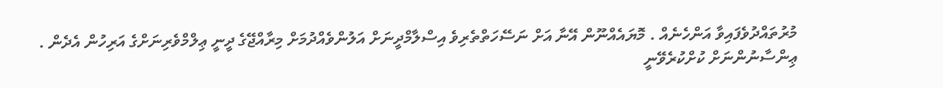މުރުތައްދުވެފައިވާ އަންހެނެއް . މޮޔައެއްނޫން އޭނާ އަށް ނަސޭހަތްތެރިވެ އިސްލާމްދީނަށް އަލުންވެއްދުމަށް މިރާއްޖޭގެ ދީނީ ޢިލްމްވެރިނަށްގެ އަރިހުން އެދެން . ޢިންސާނުންނަށް ކުށްކުރެވޭނީ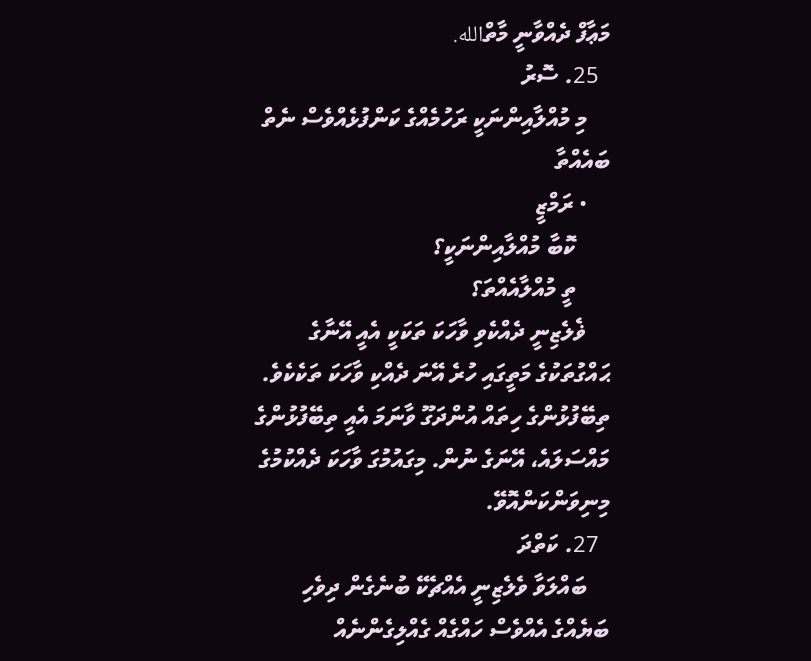މަޢާފް ދެއްވާނީ މާތްالله.
  25. ސޮރު
    މި މުއްލާއިންނަކީ ރަހުމެއްގެ ކަންފުޅެއްވެސް ނެތް ބައެއްތާ
    • ރަމްޒީ
      ކޮބާ މުއްލާއިންނަކީ؟
      ތީ މުއްލާއެއްތަ؟
    ޥެލެޒިނީ ދެއްކެވި ވާހަކަ ތަކަކީ އެއީ އޭނާގެ ޙައްގުތަކުގެ މަތީގައި ހުރެ އޭނަ ދެއްކި ވާހަކަ ތަކެކެވެ. ތިބޭފުޅުންގެ ހިތައް އުންދަގޫ ވާނަމަ އެއީ ތިބޭފުޅުންގެ މައްސަލައެ، އޭނަގެ ނުން. މިގައުމުގަ ވާހަކަ ދެއްކުމުގެ މިނިވަންކަންއޮވޭ.
  27. ކަތްދަ
    ބައްލަވާ ވެލެޒިނީ އެއްޗެކޭ ބުނެގެން ދިވެހި ބަޔެއްގެ އެއްވެސް ހައްގެއް ގެއްލިގެންނެއް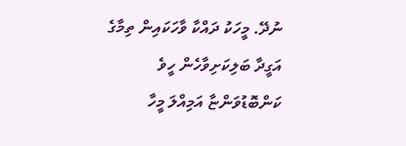ނުދޭ. މީހަކު ދައްކާ ވާހަކައިން ތިމާގެ އަގީދާ ބަލިކަށިވާހެން ހީވެ ކަންބޮޑުވަންޏާ އަމިއްލަ މީހާ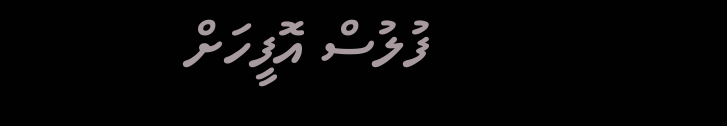ފުލުސް އޮފީހަށް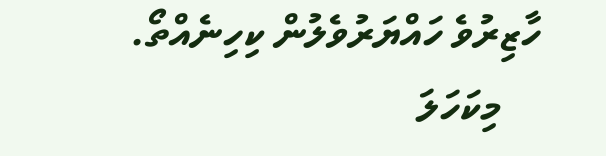ހާޒިރުވެ ހައްޔަރުވެލުން ކިހިނެއްތޯ.
    މިކަހަލަ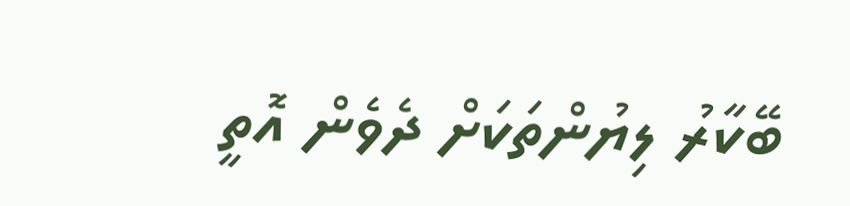ބޭކާރު ލިޔުންތަކަށް ދެވެން އޮތީ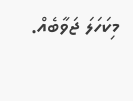މިކަހަލަ ޖަވާބެއް.